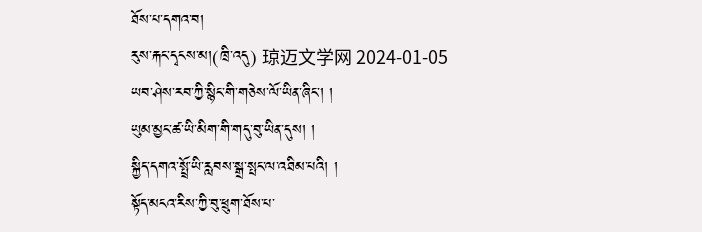ཐོས་པ་དགའ་བ།
རུས་རྐང་དྭངས་མ།(ཁྲི་འདུ) 琼迈文学网 2024-01-05
ཡབ་ཤེས་རབ་ཀྱི་སྙིང་གི་གཅེས་ལོ་ཡིན་ཞིང་། །
ཡུམ་མྱང་ཚ་ཡི་མིག་གི་གདུ་བུ་ཡིན་དུས། །
སྐྱིད་དགའ་སྤྲོ་ཡི་རླབས་སྒྲ་སྤང་ལ་འཐིམ་པའི། །
སྟོད་མངའ་རིས་ཀྱི་བུ་ཕྲུག་ཐོས་པ་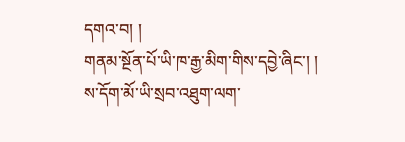དགའ་བ། །
གནམ་སྔོན་པོ་ཡི་ཁ་རྒྱ་མིག་གིས་དབྱེ་ཞིང་། །
ས་དོག་མོ་ཡི་སྲབ་འཐུག་ལག་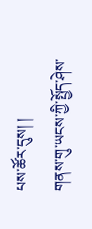པས་ཚོར་དུས། །
གནས་གུ་ཡངས་ཀྱི་སྤྱོད་ཤེས་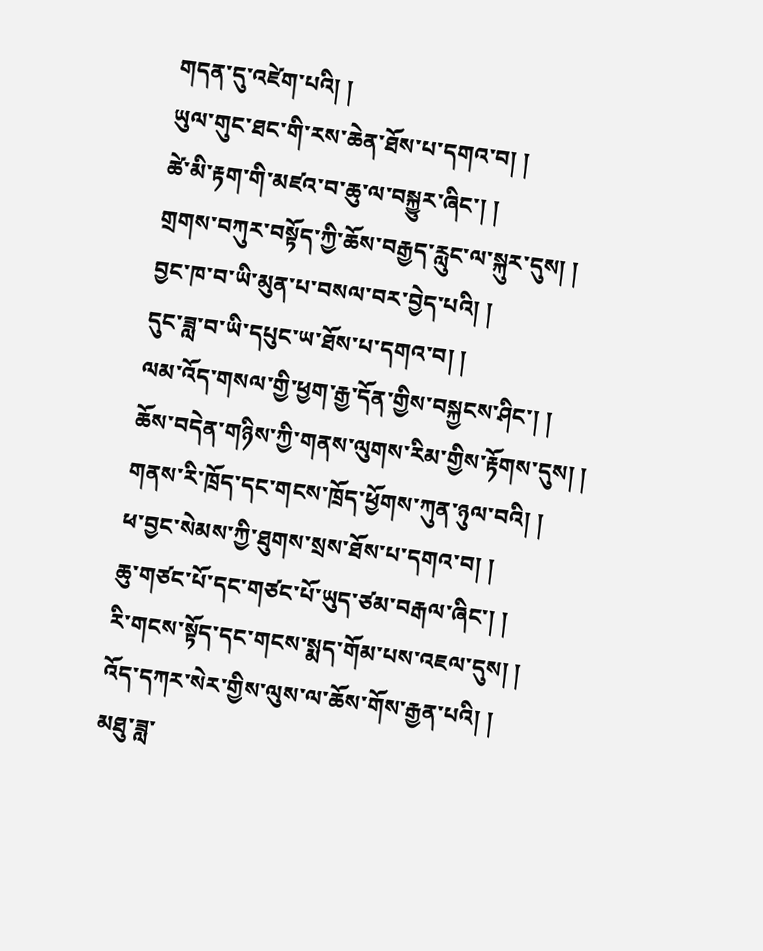གདན་དུ་འཛེག་པའི། །
ཡུལ་གུང་ཐང་གི་རས་ཆེན་ཐོས་པ་དགའ་བ། །
ཚེ་མི་རྟག་གི་མཛའ་བ་ཆུ་ལ་བསྐྱུར་ཞིང་། །
གྲགས་བཀུར་བསྟོད་ཀྱི་ཆོས་བརྒྱད་རླུང་ལ་སྐུར་དུས། །
བྱང་ཁ་བ་ཡི་མུན་པ་བསལ་བར་བྱེད་པའི། །
དུང་ཟླ་བ་ཡི་དཔུང་ཡ་ཐོས་པ་དགའ་བ། །
ལམ་འོད་གསལ་གྱི་ཕྱག་རྒྱ་དོན་གྱིས་བསྐྱངས་ཤིང་། །
ཆོས་བདེན་གཉིས་ཀྱི་གནས་ལུགས་རིམ་གྱིས་རྟོགས་དུས། །
གནས་རི་ཁྲོད་དང་གངས་ཁྲོད་ཕྱོགས་ཀུན་ཉུལ་བའི། །
ཕ་བྱང་སེམས་ཀྱི་ཐུགས་སྲས་ཐོས་པ་དགའ་བ། །
ཆུ་གཙང་པོ་དང་གཙང་པོ་ཡུད་ཙམ་བརྒལ་ཞིང་། །
རི་གངས་སྟོད་དང་གངས་སྨད་གོམ་པས་འཇལ་དུས། །
འོད་དཀར་སེར་གྱིས་ལུས་ལ་ཆོས་གོས་རྒྱན་པའི། །
མཐུ་ཟླ་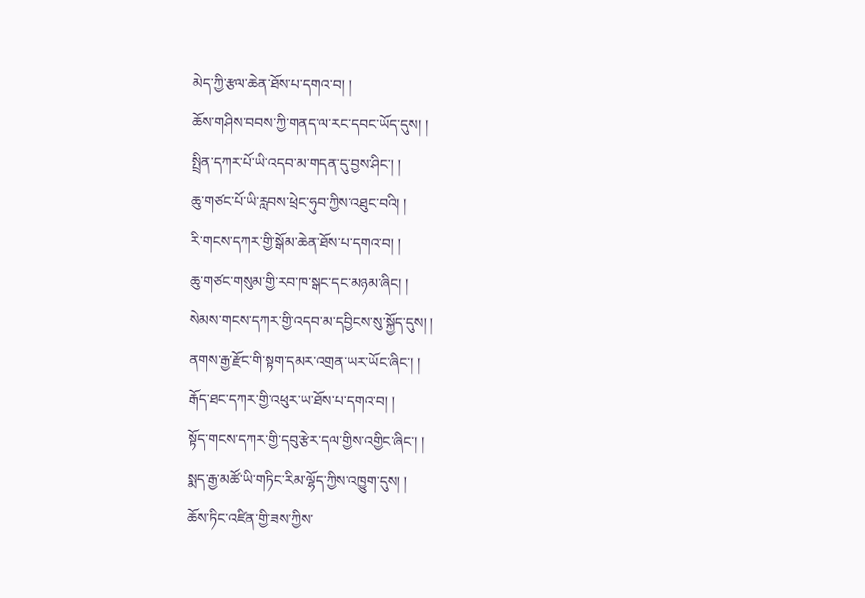མེད་ཀྱི་རྩལ་ཆེན་ཐོས་པ་དགའ་བ། །
ཆོས་གཤིས་བབས་ཀྱི་གནད་ལ་རང་དབང་ཡོད་དུས། །
སྤྲིན་དཀར་པོ་ཡི་འདབ་མ་གདན་དུ་བྱས་ཤིང་། །
ཆུ་གཙང་པོ་ཡི་རླབས་ཕྲེང་ཧུབ་ཀྱིས་འཐུང་བའི། །
རི་གངས་དཀར་གྱི་སྒོམ་ཆེན་ཐོས་པ་དགའ་བ། །
ཆུ་གཙང་གསུམ་གྱི་རབ་ཁ་སྒང་དང་མཉམ་ཞིང། །
སེམས་གངས་དཀར་གྱི་འདབ་མ་དབྱིངས་སུ་སྐྱོད་དུས། །
ནགས་རྒྱ་རྫོང་གི་སྟག་དམར་འགྲན་ཡར་ཡོང་ཞིང་། །
རྒོད་ཐང་དཀར་གྱི་འཕུར་ཡ་ཐོས་པ་དགའ་བ། །
སྟོད་གངས་དཀར་གྱི་དབུ་རྩེར་དལ་གྱིས་འགྱིང་ཞིང་། །
སྨད་རྒྱ་མཚོ་ཡི་གཏིང་རིམ་ལྷོད་ཀྱིས་འཁྱུག་དུས། །
ཆོས་ཏིང་འཛིན་གྱི་ཟས་ཀྱིས་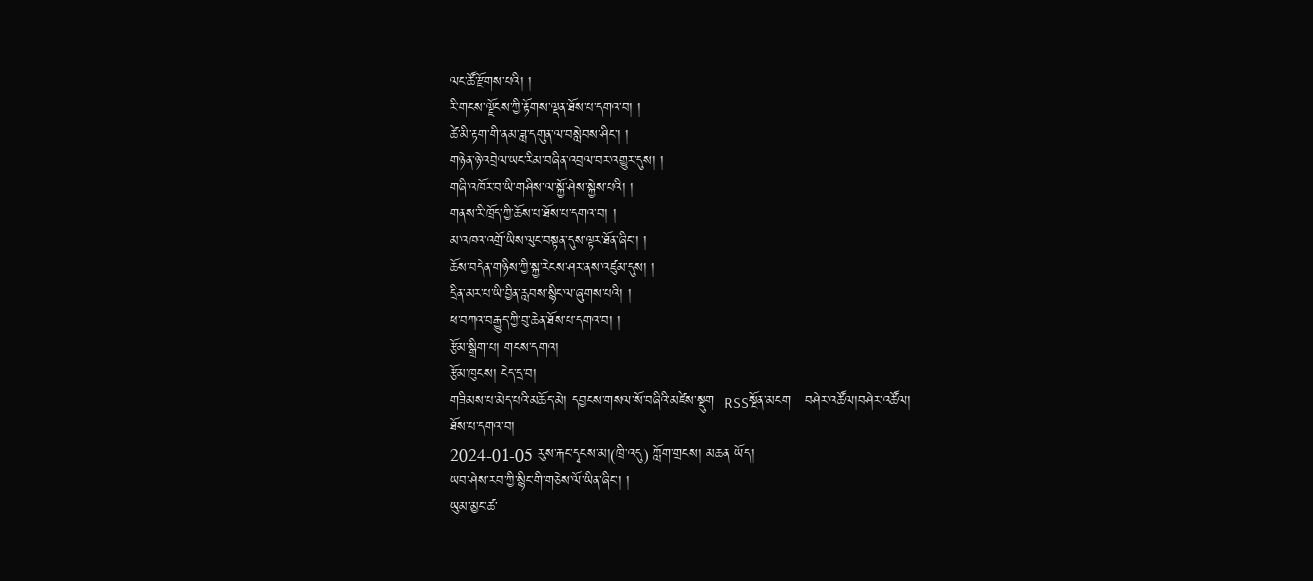ལང་ཚོ་རྫོགས་པའི། །
རི་གངས་ལྗོངས་ཀྱི་རྟོགས་ལྡན་ཐོས་པ་དགའ་བ། །
ཚེ་མི་རྟག་གི་ནམ་ཟླ་དགུན་ལ་བསླེབས་ཤིང་། །
གཉེན་ཉེ་འབྲེལ་ཡང་རིམ་བཞིན་འབྲལ་བར་འགྱུར་དུས། །
གཞི་འཁོར་བ་ཡི་གཤིས་ལ་སྐྱོ་ཤེས་སྐྱེས་པའི། །
གནས་རི་ཁྲོད་ཀྱི་ཆོས་པ་ཐོས་པ་དགའ་བ། །
མ་འཁའ་འགྲོ་ཡིས་ལུང་བསྟན་དུས་ལྟར་ཐོན་ཞིང་། །
ཆོས་བདེན་གཉིས་ཀྱི་སྐྱ་རེངས་ཤར་ནས་འཛུམ་དུས། །
དྲིན་མར་པ་ཡི་བྱིན་རླབས་སྙིང་ལ་ཞུགས་པའི། །
ཕ་བཀའ་བརྒྱུད་ཀྱི་བུ་ཆེན་ཐོས་པ་དགའ་བ། །
རྩོམ་སྒྲིག་པ། གངས་དགའ།
རྩོམ་ཁུངས། ངེད་དྲ་བ།
གཟིམས་པ་མེད་པའི་མཆོད་མེ། དབྱངས་གསལ་སོ་བཞིའི་མཛེས་སྡུག  RSSསྔོན་མངག   བཤེར་འཚོལ།བཤེར་འཚོལ།
ཐོས་པ་དགའ་བ།
2024-01-05 རུས་རྐང་དྭངས་མ།(ཁྲི་འདུ) ཀློག་གྲངས། མཆན ཡོད།
ཡབ་ཤེས་རབ་ཀྱི་སྙིང་གི་གཅེས་ལོ་ཡིན་ཞིང་། །
ཡུམ་མྱང་ཚ་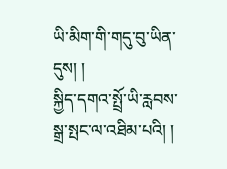ཡི་མིག་གི་གདུ་བུ་ཡིན་དུས། །
སྐྱིད་དགའ་སྤྲོ་ཡི་རླབས་སྒྲ་སྤང་ལ་འཐིམ་པའི། །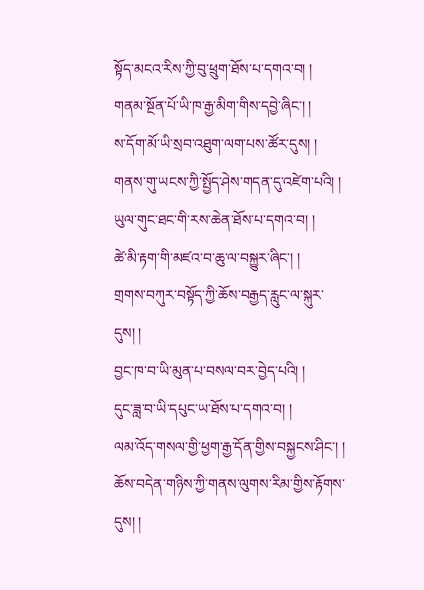སྟོད་མངའ་རིས་ཀྱི་བུ་ཕྲུག་ཐོས་པ་དགའ་བ། །
གནམ་སྔོན་པོ་ཡི་ཁ་རྒྱ་མིག་གིས་དབྱེ་ཞིང་། །
ས་དོག་མོ་ཡི་སྲབ་འཐུག་ལག་པས་ཚོར་དུས། །
གནས་གུ་ཡངས་ཀྱི་སྤྱོད་ཤེས་གདན་དུ་འཛེག་པའི། །
ཡུལ་གུང་ཐང་གི་རས་ཆེན་ཐོས་པ་དགའ་བ། །
ཚེ་མི་རྟག་གི་མཛའ་བ་ཆུ་ལ་བསྐྱུར་ཞིང་། །
གྲགས་བཀུར་བསྟོད་ཀྱི་ཆོས་བརྒྱད་རླུང་ལ་སྐུར་དུས། །
བྱང་ཁ་བ་ཡི་མུན་པ་བསལ་བར་བྱེད་པའི། །
དུང་ཟླ་བ་ཡི་དཔུང་ཡ་ཐོས་པ་དགའ་བ། །
ལམ་འོད་གསལ་གྱི་ཕྱག་རྒྱ་དོན་གྱིས་བསྐྱངས་ཤིང་། །
ཆོས་བདེན་གཉིས་ཀྱི་གནས་ལུགས་རིམ་གྱིས་རྟོགས་དུས། །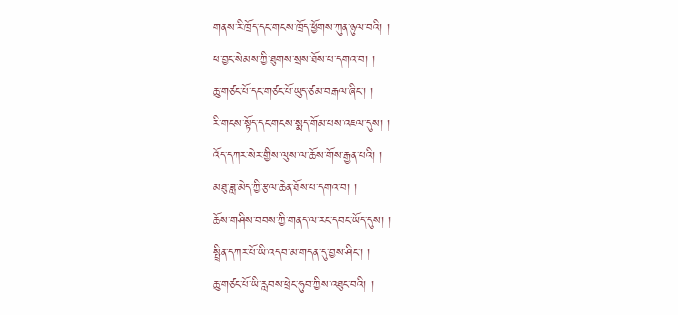གནས་རི་ཁྲོད་དང་གངས་ཁྲོད་ཕྱོགས་ཀུན་ཉུལ་བའི། །
ཕ་བྱང་སེམས་ཀྱི་ཐུགས་སྲས་ཐོས་པ་དགའ་བ། །
ཆུ་གཙང་པོ་དང་གཙང་པོ་ཡུད་ཙམ་བརྒལ་ཞིང་། །
རི་གངས་སྟོད་དང་གངས་སྨད་གོམ་པས་འཇལ་དུས། །
འོད་དཀར་སེར་གྱིས་ལུས་ལ་ཆོས་གོས་རྒྱན་པའི། །
མཐུ་ཟླ་མེད་ཀྱི་རྩལ་ཆེན་ཐོས་པ་དགའ་བ། །
ཆོས་གཤིས་བབས་ཀྱི་གནད་ལ་རང་དབང་ཡོད་དུས། །
སྤྲིན་དཀར་པོ་ཡི་འདབ་མ་གདན་དུ་བྱས་ཤིང་། །
ཆུ་གཙང་པོ་ཡི་རླབས་ཕྲེང་ཧུབ་ཀྱིས་འཐུང་བའི། །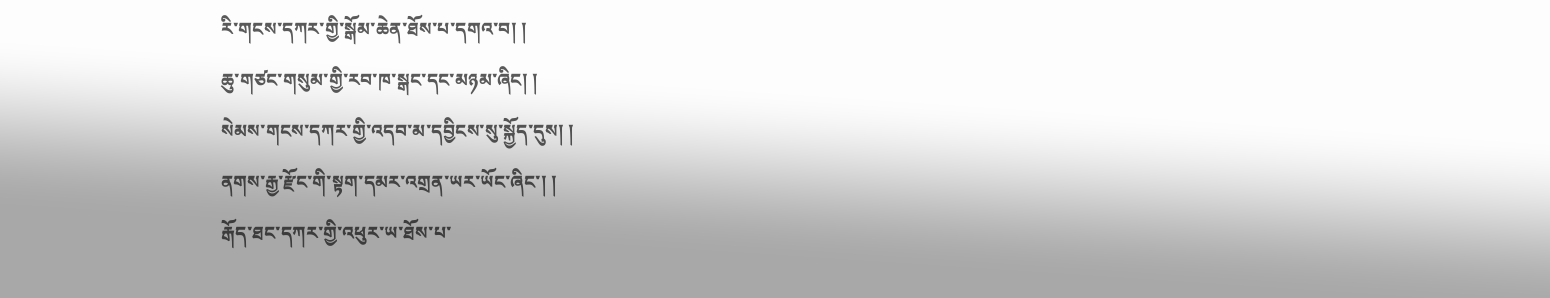རི་གངས་དཀར་གྱི་སྒོམ་ཆེན་ཐོས་པ་དགའ་བ། །
ཆུ་གཙང་གསུམ་གྱི་རབ་ཁ་སྒང་དང་མཉམ་ཞིང། །
སེམས་གངས་དཀར་གྱི་འདབ་མ་དབྱིངས་སུ་སྐྱོད་དུས། །
ནགས་རྒྱ་རྫོང་གི་སྟག་དམར་འགྲན་ཡར་ཡོང་ཞིང་། །
རྒོད་ཐང་དཀར་གྱི་འཕུར་ཡ་ཐོས་པ་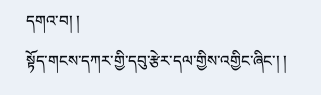དགའ་བ། །
སྟོད་གངས་དཀར་གྱི་དབུ་རྩེར་དལ་གྱིས་འགྱིང་ཞིང་། །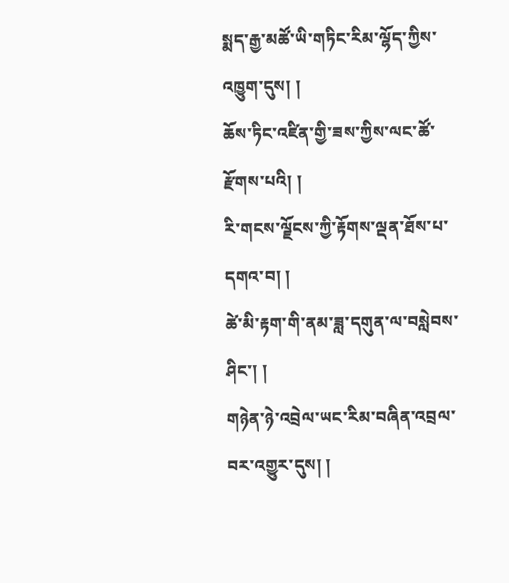སྨད་རྒྱ་མཚོ་ཡི་གཏིང་རིམ་ལྷོད་ཀྱིས་འཁྱུག་དུས། །
ཆོས་ཏིང་འཛིན་གྱི་ཟས་ཀྱིས་ལང་ཚོ་རྫོགས་པའི། །
རི་གངས་ལྗོངས་ཀྱི་རྟོགས་ལྡན་ཐོས་པ་དགའ་བ། །
ཚེ་མི་རྟག་གི་ནམ་ཟླ་དགུན་ལ་བསླེབས་ཤིང་། །
གཉེན་ཉེ་འབྲེལ་ཡང་རིམ་བཞིན་འབྲལ་བར་འགྱུར་དུས། །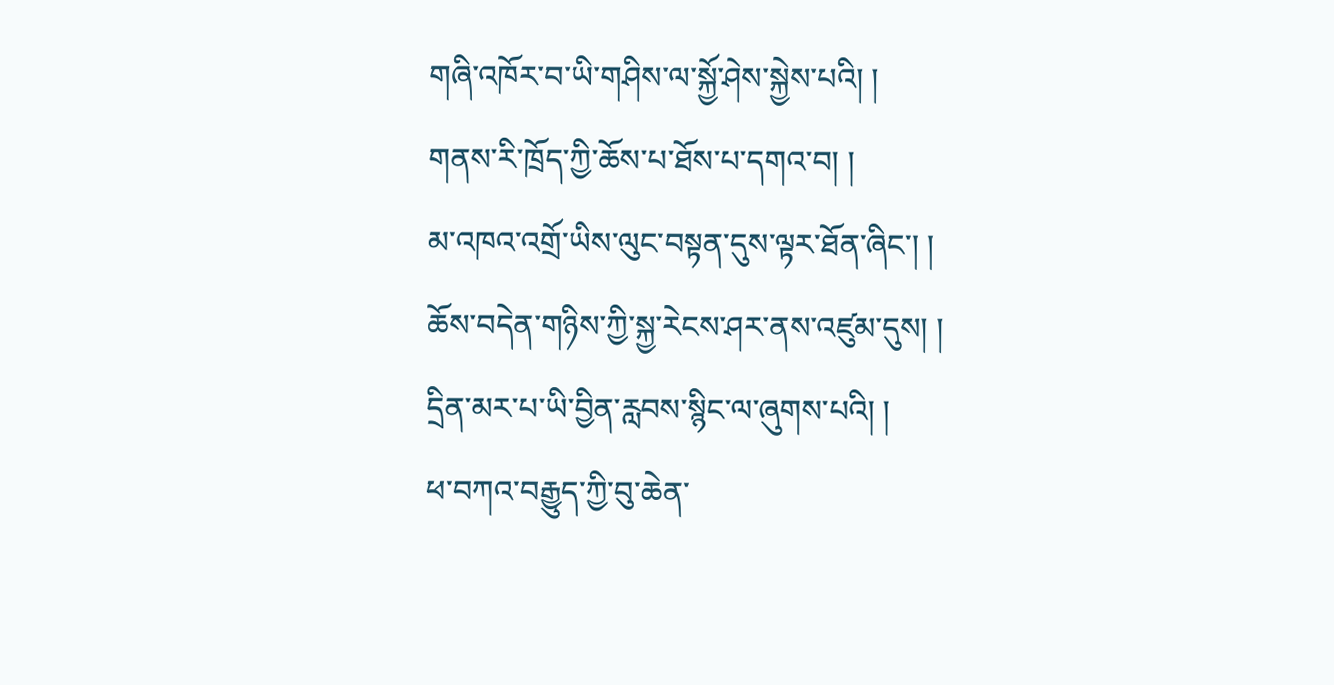གཞི་འཁོར་བ་ཡི་གཤིས་ལ་སྐྱོ་ཤེས་སྐྱེས་པའི། །
གནས་རི་ཁྲོད་ཀྱི་ཆོས་པ་ཐོས་པ་དགའ་བ། །
མ་འཁའ་འགྲོ་ཡིས་ལུང་བསྟན་དུས་ལྟར་ཐོན་ཞིང་། །
ཆོས་བདེན་གཉིས་ཀྱི་སྐྱ་རེངས་ཤར་ནས་འཛུམ་དུས། །
དྲིན་མར་པ་ཡི་བྱིན་རླབས་སྙིང་ལ་ཞུགས་པའི། །
ཕ་བཀའ་བརྒྱུད་ཀྱི་བུ་ཆེན་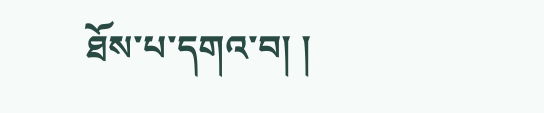ཐོས་པ་དགའ་བ། །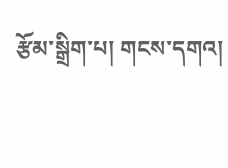རྩོམ་སྒྲིག་པ། གངས་དགའ།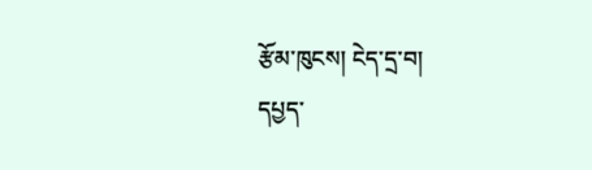རྩོམ་ཁུངས། ངེད་དྲ་བ།
དཔྱད་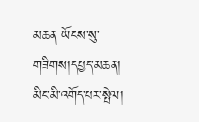མཆན ཡོངས་སུ་གཟིགས།དཔྱད་མཆན།
མིང་མི་འགོད་པར་སྤེལ།